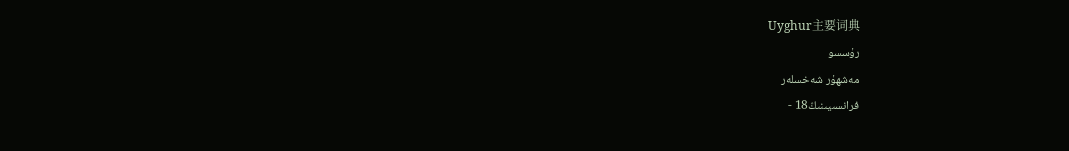Uyghur主要词典
رۇسسو
مەشھۇر شەخسلەر
فرانسىيىنىڭ18 -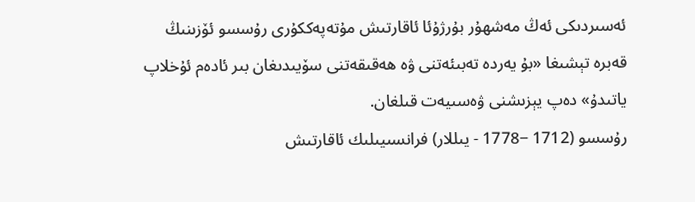ئەسىردىكى ئەڭ مەشھۇر بۇرژۇئا ئاقارتىش مۇتەپەككۇرى رۇسسو ئۆزىنىڭ قەبرە تېشىغا «بۇ يەردە تەبىئەتنى ۋە ھەقىقەتنى سۆيىدىغان بىر ئادەم ئۇخلاپ ياتىدۇ» دەپ يېزىشنى ۋەسىيەت قىلغان.
رۇسسو (1712 −1778 - يىللار) فرانسىيىلىك ئاقارتىش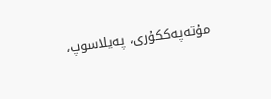مۇتەپەككۇرى، پەيلاسوپ،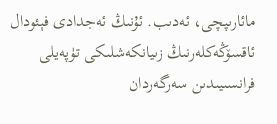مائارىپچى، ئەدىب. ئۇنىڭ ئەجدادى فېئودال ئاقسۆڭەكلەرنىڭ زىيانكەشلىكى تۈپەيلى فرانسىيىدىن سەرگەردان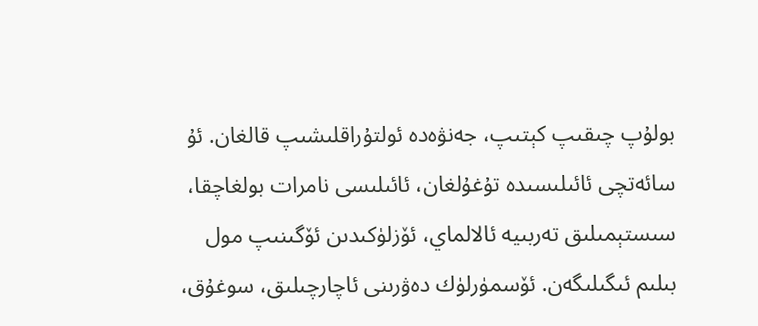بولۇپ چىقىپ كېتىپ، جەنۋەدە ئولتۇراقلىشىپ قالغان. ئۇ سائەتچى ئائىلىسىدە تۇغۇلغان، ئائىلىسى نامرات بولغاچقا، سىستېمىلىق تەربىيە ئالالماي، ئۆزلۈكىدىن ئۆگىنىپ مول بىلىم ئىگىلىگەن. ئۆسمۈرلۈك دەۋرىنى ئاچارچىلىق، سوغۇق،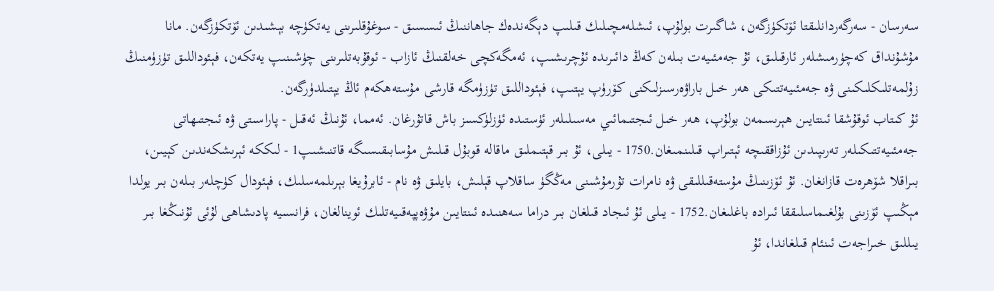سەرسان - سەرگەردانلىقتا ئۆتكۈزگەن، شاگىرت بولۇپ، ئىشلەمچىلىك قىلىپ دېگەندەك جاھاننىڭ ئىسسىق - سوغۇقلىرىنى يەتكۈچە بېشىدىن ئۆتكۈزگەن. مانا مۇشۇنداق كەچۈرمىشلەر ئارقىلىق، ئۇ جەمئىيەت بىلەن كەڭ دائىرىدە ئۇچرىشىپ، ئەمگەكچى خەلقنىڭ ئازاب - ئوقۇبەتلىرىنى چۈشىنىپ يەتكەن، فېئوداللىق تۈزۈمنىڭ زۇلمەتلىكلىكىنى ۋە جەمئىيەتتىكى ھەر خىل باراۋەرسىزلىكنى كۆرۈپ يېتىپ، فېئوداللىق تۈزۈمگە قارشى مۇستەھكەم ئاڭ يېتىلدۈرگەن.
ئۇ كىتاب ئوقۇشقا ئىنتايىن ھېرىسمەن بولۇپ، ھەر خىل ئىجتىمائىي مەسىلىلەر ئۈستىدە ئۈزلۈكسىز باش قاتۇرغان. ئەمما، ئۇنىڭ ئەقىل - پاراسىتى ۋە ئىجتىھاتى جەمئىيەتتىكىلەر تەرىپىدىن ئۇزاققىچە ئېتىراپ قىلىنمىغان.1750 - يىلى، ئۇ بىر قېتىملىق ماقالە قوبۇل قىلىش مۇسابىقىسىگە قاتنىشىپ1 - لىككە ئېرىشكەندىن كېيىن، بىراقلا شۆھرەت قازانغان. ئۇ ئۆزىنىڭ مۇستەقىللىقى ۋە نامرات تۇرمۇشىنى مەڭگۈ ساقلاپ قېلىش، بايلىق ۋە نام - ئابرۇيغا بېرىلمەسلىك، فېئودال كۈچلەر بىلەن بىر يولدا مېڭىپ ئۆزىنى بۇلغىماسلىققا ئىرادە باغلىغان.1752 - يىلى ئۇ ئىجاد قىلغان بىر دراما سەھنىدە ئىنتايىن مۇۋەپپەقىيەتلىك ئوينالغان، فرانسىيە پادىشاھى لۇئى ئۇنىڭغا بىر يىللىق خىراجەت ئىنئام قىلغاندا، ئۇ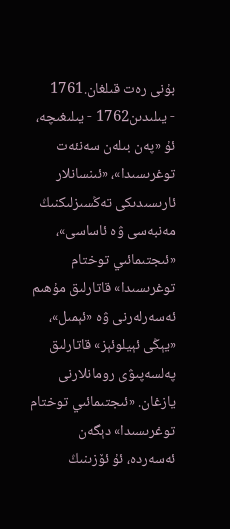بۇنى رەت قىلغان.1761
- يىلىدىن1762 - يىلىغىچە، ئۇ «پەن بىلەن سەنئەت توغرىسىدا»، «ئىنسانلار ئارىسىدىكى تەڭسىزلىكنىڭ مەنبەسى ۋە ئاساسى»، «ئىجتىمائىي توختام توغرىسىدا» قاتارلىق مۇھىم ئەسەرلەرنى ۋە «ئېمىل»، «يېڭى ئېيلوئېز» قاتارلىق پەلسەپىۋى رومانلارنى يازغان. «ئىجتىمائىي توختام توغرىسىدا» دېگەن ئەسەردە، ئۇ ئۆزىنىڭ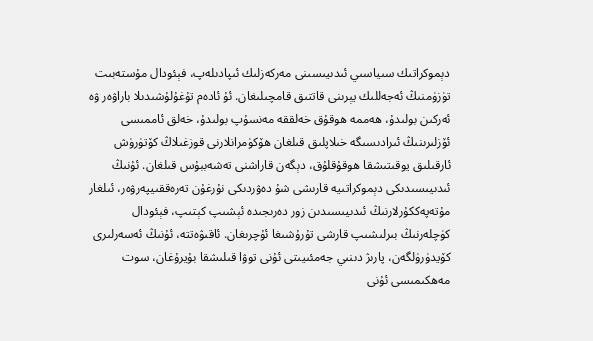دېموكراتىك سىياسىي ئىدىيىسىنى مەركەزلىك ئىپادىلەپ، فېئودال مۇستەبىت تۈزۈمنىڭ ئەجەللىك يېرىنى قاتتىق قامچىلىغان. ئۇ ئادەم تۇغۇلۇشىدىلا باراۋەر ۋە ئەركىن بولىدۇ، ھەممە ھوقۇق خەلققە مەنسۇپ بولىدۇ، خەلق ئاممىسى ئۆزلىرىنىڭ ئىرادىسىگە خىلاپلىق قىلغان ھۆكۈمرانلارنى قوزغىلاڭ كۆتۈرۈش ئارقىلىق يوقىتىشقا ھوقۇقلۇق، دېگەن قاراشنى تەشەببۇس قىلغان. ئۇنىڭ ئىدىيىسىدىكى دېموكراتىيە قارىشى شۇ دەۋردىكى نۇرغۇن تەرەققىيپەرۋەر، ئىلغار مۇتەپەككۇرلارنىڭ ئىدىيىسىدىن زور دەرىجىدە ئېشىپ كېتىپ، فېئودال كۈچلەرنىڭ بىرلىشىپ قارشى تۇرۇشىغا ئۇچرىغان. ئاقىۋەتتە، ئۇنىڭ ئەسەرلىرى كۆيدۈرۈلگەن، پارىژ دىنىي جەمئىيىتى ئۇنى توۋا قىلىشقا بۇيرۇغان، سوت مەھكىمىسى ئۇنى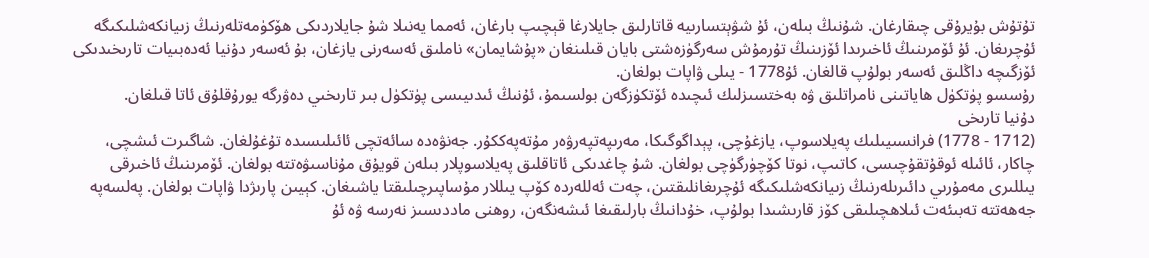تۇتۇش بۇيرۇقى چىقارغان. شۇنىڭ بىلەن، ئۇ شۋېتسارىيە قاتارلىق جايلارغا قېچىپ بارغان، ئەمما يەنىلا شۇ جايلاردىكى ھۆكۈمەتلەرنىڭ زىيانكەشلىكىگە ئۇچرىغان. ئۇ ئۆمرىنىڭ ئاخىرىدا ئۆزىنىڭ تۇرمۇش سەرگۈزەشتى بايان قىلىنغان «پۇشايمان» ناملىق ئەسەرنى يازغان، بۇ ئەسەر دۇنيا ئەدەبىيات تارىخىدىكى ئۆزگىچە داڭلىق ئەسەر بولۇپ قالغان. ئۇ1778 - يىلى ۋاپات بولغان.
رۇسسو پۈتكۈل ھاياتىنى نامراتلىق ۋە بەختسىزلىك ئىچىدە ئۆتكۈزگەن بولسىمۇ، ئۇنىڭ ئىدىيىسى پۈتكۈل بىر تارىخىي دەۋرگە يورۇقلۇق ئاتا قىلغان.
دۇنيا تارىخى
(1712 - 1778) فرانسىيىلىك پەيلاسوپ، يازغۇچى، پېداگوگىكا، مەرىپەتپەرۋەر مۇتەپەككۇر. جەنۋەدە سائەتچى ئائىلىسىدە تۇغۇلغان. شاگىرت ئىشچى، چاكار، ئائىلە ئوقۇتقۇچىسى، كاتىپ، نوتا كۆچۈرگۈچى بولغان. شۇ چاغدىكى ئاتاقلىق پەيلاسوپلار بىلەن قويۇق مۇناسىۋەتتە بولغان. ئۆمرىنىڭ ئاخىرقى يىللىرى مەمۇرىي دائىرىلەرنىڭ زىيانكەشلىكىگە ئۇچرىغانلىقتىن، چەت ئەللەردە كۆپ يىللار مۇساپىرچىلىقتا ياشىغان. كېيىن پارىژدا ۋاپات بولغان. پەلسەپە جەھەتتە تەبىئەت ئىلاھچىلىقى كۆز قارىشىدا بولۇپ، خۇدانىڭ بارلىقىغا ئىشەنگەن، روھنى ماددىسىز نەرسە ۋە ئۇ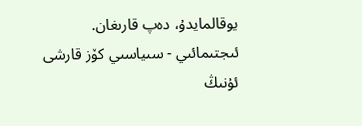يوقالمايدۇ، دەپ قارىغان. ئىجتىمائىي - سىياسىي كۆز قارشى ئۇنىڭ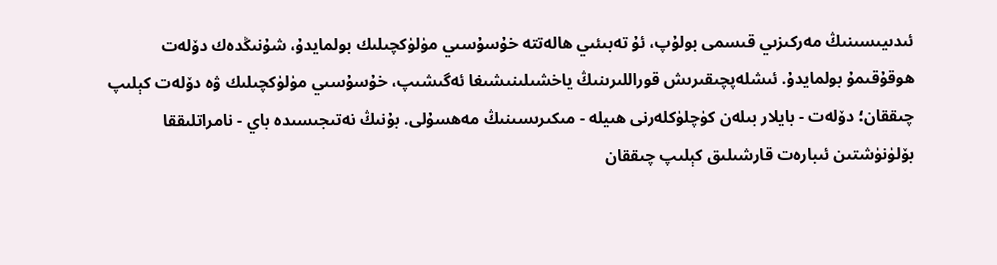ئىدىيىسىنىڭ مەركىزىي قىسمى بولۇپ، ئۇ تەبىئىي ھالەتتە خۇسۇسىي مۈلۈكچىلىك بولمايدۇ، شۇنىڭدەك دۆلەت ھوقۇقىمۇ بولمايدۇ. ئىشلەپچىقىرىش قوراللىرىنىڭ ياخشىلىنىشىغا ئەگىشىپ، خۇسۇسىي مۈلۈكچىلىك ۋە دۆلەت كېلىپ چىققان؛ دۆلەت - بايلار بىلەن كۈچلۈكلەرنى ھىيلە - مىكىرىسىنىڭ مەھسۇلى. بۇنىڭ نەتىجىسىدە باي - نامراتلىققا بۆلۈنۈشتىن ئىبارەت قارشىلىق كېلىپ چىققان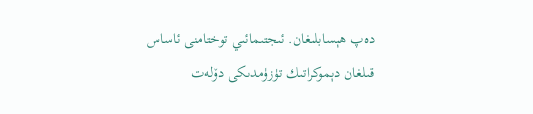دەپ ھېسابلىغان. ئىجتىمائىي توختامنى ئاساس قىلغان دېموكراتىك تۈزۈمدىكى دۆلەت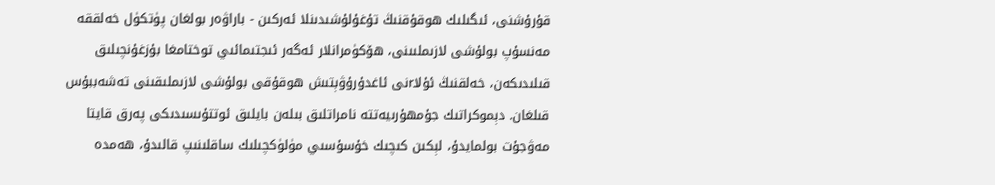قۇرۇشنى، ئىگىلىك ھوقۇقنىڭ تۇغۇلۇشىدىنلا ئەركىن - باراۋەر بولغان پۈتكۈل خەلققە مەنسۇپ بولۇشى لازىملىىنى، ھۆكۈمرانلار ئەگەر ئىجتىمائىي توختامغا بۇزغۇنچىلىق قىلىدىكەن، خەلقنىڭ ئۇلاrنى ئاغدۇرۇۋېتىش ھوقۇقى بولۇشى لازىملىقىنى تەشەببۇس قىلغان. دېموكراتىك جۇمھۇرىيەتتە نامراتلىق بىلەن بايلىق ئوتتۇىسىدىكى پەرق قايتا مەۋجۇت بولمايدۇ، لېكىن كىچىك خۇسۇسىي مۈلۈكچىلىك ساقلىنىپ قالىدۇ، ھەمدە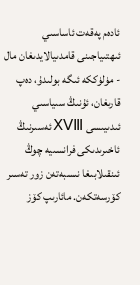ئادەم پەقەت ئاساسىي ئىھتىياجىنى قامدىيالايدىغان مال - مۈلۈككە ئىگە بولىدۇ، دەپ قارىغان، ئۇنىڭ سىياسىي ئىدىيىسى ⅩⅤⅢ ئەسىرنىڭ ئاخىرىدىكى فرانسىيە چوڭ ئىنقىلابىغا نىسبەتەن زور تەسىر كۆرسەتكەن. مائارىپ كۆز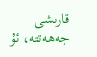قارىشى جەھەتتە، ئۇ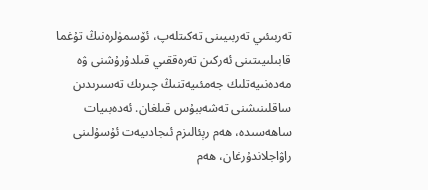تەربىئىي تەربىيىنى تەكىتلەپ، ئۆسمۈلرەنىڭ تۇغما قابىلىيىتىنى ئەركىن تەرەققىي قىلدۇرۇشنى ۋە مەدەنىيەتلىك جەمئىيەتنىڭ چىرىك تەسىرىدىن ساقلىنىشنى تەشەببۇس قىلغان. ئەدەبىيات ساھەسىدە، ھەم رېئالىزم ئىجادىيەت ئۇسۇلىنى راۋاجلاندۇرغان، ھەم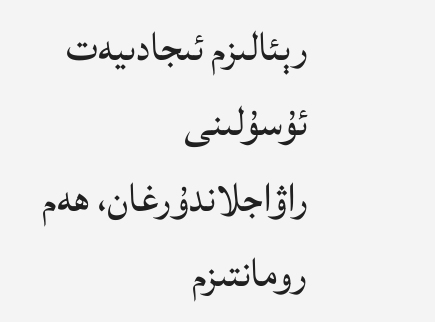رېئالىزم ئىجادىيەت ئۇسۇلىنى راۋاجلاندۇرغان، ھەم رومانتىزم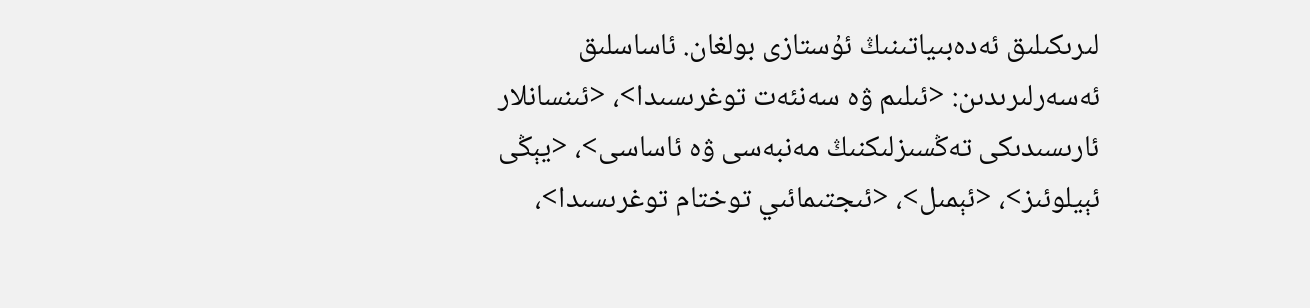لىرىكىلىق ئەدەبىياتىنىڭ ئۇستازى بولغان. ئاساسلىق ئەسەرلىرىدىن: <ئىلىم ۋە سەنئەت توغرىسىدا>، <ئىنسانلار ئارىسىدىكى تەڭسىزلىكنىڭ مەنبەسى ۋە ئاساسى>، <يېڭى ئېيلوئىز>، <ئېمىل>، <ئىجتىمائىي توختام توغرىسىدا>،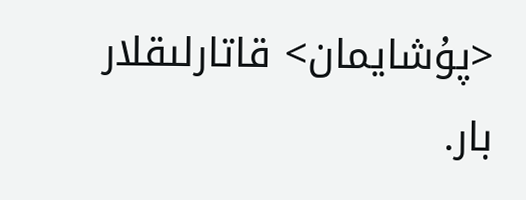<پۇشايمان> قاتارلىقلار بار.